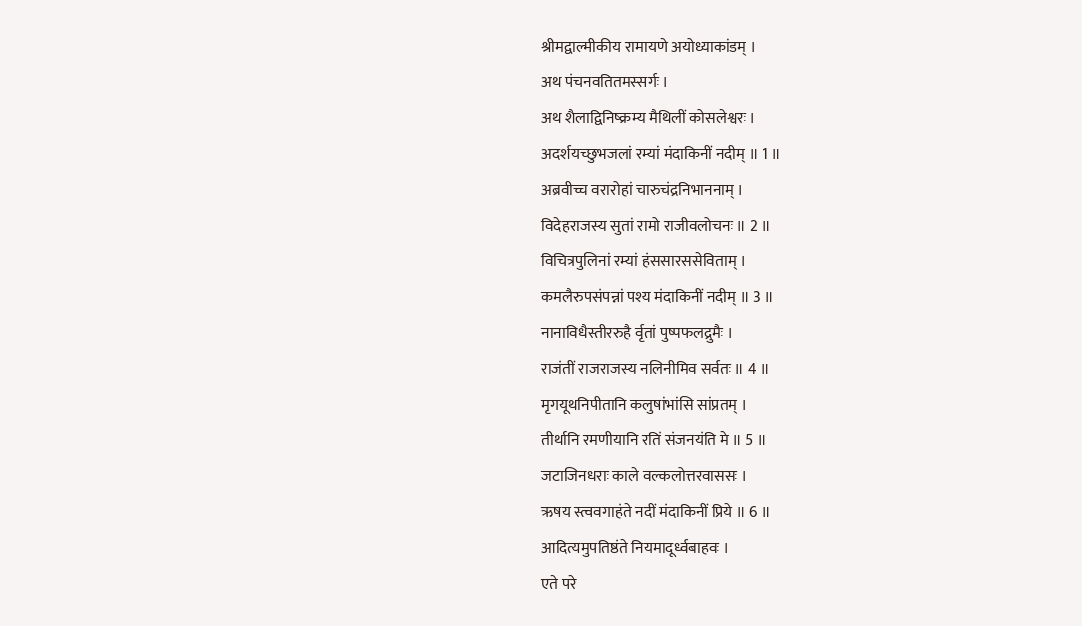श्रीमद्वाल्मीकीय रामायणे अयोध्याकांडम् ।
अथ पंचनवतितमस्सर्गः ।
अथ शैलाद्विनिष्क्रम्य मैथिलीं कोसलेश्वरः ।
अदर्शयच्छुभजलां रम्यां मंदाकिनीं नदीम् ॥ 1 ॥
अब्रवीच्च वरारोहां चारुचंद्रनिभाननाम् ।
विदेहराजस्य सुतां रामो राजीवलोचनः ॥ 2 ॥
विचित्रपुलिनां रम्यां हंससारससेविताम् ।
कमलैरुपसंपन्नां पश्य मंदाकिनीं नदीम् ॥ 3 ॥
नानाविधैस्तीररुहै र्वृतां पुष्पफलद्रुमैः ।
राजंतीं राजराजस्य नलिनीमिव सर्वतः ॥ 4 ॥
मृगयूथनिपीतानि कलुषांभांसि सांप्रतम् ।
तीर्थानि रमणीयानि रतिं संजनयंति मे ॥ 5 ॥
जटाजिनधराः काले वल्कलोत्तरवाससः ।
ऋषय स्त्ववगाहंते नदीं मंदाकिनीं प्रिये ॥ 6 ॥
आदित्यमुपतिष्ठंते नियमादूर्ध्वबाहवः ।
एते परे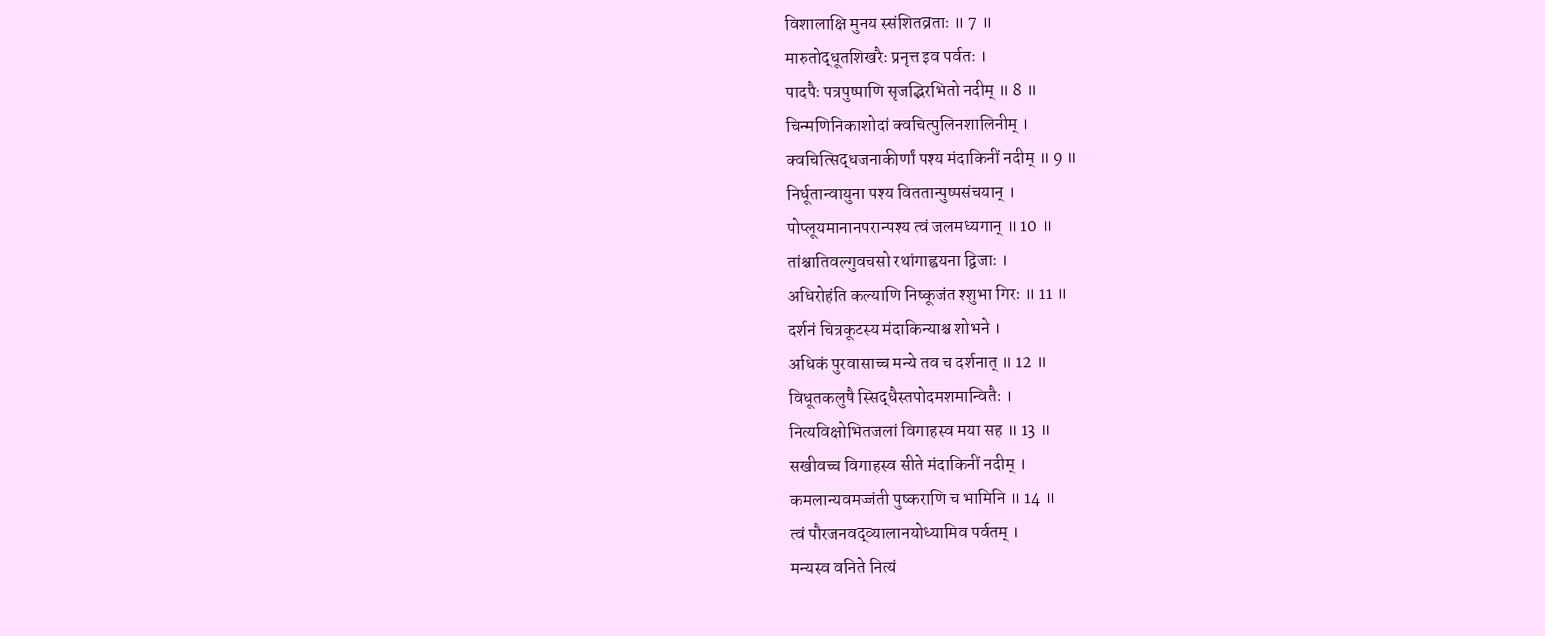विशालाक्षि मुनय स्संशितव्रताः ॥ 7 ॥
मारुतोद्धूतशिखरैः प्रनृत्त इव पर्वतः ।
पादपैः पत्रपुष्पाणि सृजद्भिरभितो नदीम् ॥ 8 ॥
चिन्मणिनिकाशोदां क्वचित्पुलिनशालिनीम् ।
क्वचित्सिद्धजनाकीर्णां पश्य मंदाकिनीं नदीम् ॥ 9 ॥
निर्धूतान्वायुना पश्य विततान्पुष्पसंचयान् ।
पोप्लूयमानानपरान्पश्य त्वं जलमध्यगान् ॥ 10 ॥
तांश्चातिवल्गुवचसो रथांगाह्वयना द्विजाः ।
अधिरोहंति कल्याणि निष्कूजंत श्शुभा गिरः ॥ 11 ॥
दर्शनं चित्रकूटस्य मंदाकिन्याश्च शोभने ।
अधिकं पुरवासाच्च मन्ये तव च दर्शनात् ॥ 12 ॥
विधूतकलुषै स्सिद्धैस्तपोदमशमान्वितैः ।
नित्यविक्षोभितजलां विगाहस्व मया सह ॥ 13 ॥
सखीवच्च विगाहस्व सीते मंदाकिनीं नदीम् ।
कमलान्यवमज्जंती पुष्कराणि च भामिनि ॥ 14 ॥
त्वं पौरजनवद्व्यालानयोध्यामिव पर्वतम् ।
मन्यस्व वनिते नित्यं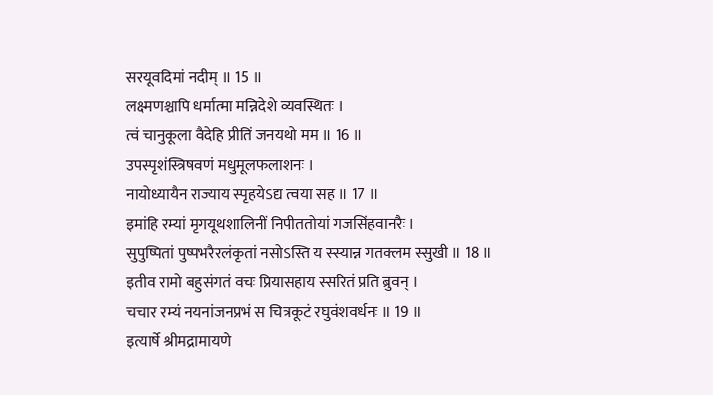सरयूवदिमां नदीम् ॥ 15 ॥
लक्ष्मणश्चापि धर्मात्मा मन्निदेशे व्यवस्थितः ।
त्वं चानुकूला वैदेहि प्रीतिं जनयथो मम ॥ 16 ॥
उपस्पृशंस्त्रिषवणं मधुमूलफलाशनः ।
नायोध्यायैन राज्याय स्पृहयेऽद्य त्वया सह ॥ 17 ॥
इमांहि रम्यां मृगयूथशालिनीं निपीततोयां गजसिंहवानरैः ।
सुपुष्पितां पुष्पभरैरलंकृतां नसोऽस्ति य स्स्यान्न गतक्लम स्सुखी ॥ 18 ॥
इतीव रामो बहुसंगतं वचः प्रियासहाय स्सरितं प्रति ब्रुवन् ।
चचार रम्यं नयनांजनप्रभं स चित्रकूटं रघुवंशवर्धनः ॥ 19 ॥
इत्यार्षे श्रीमद्रामायणे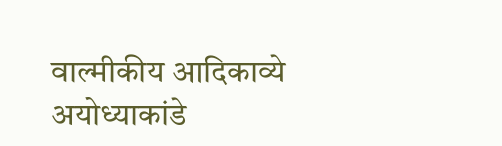वाल्मीकीय आदिकाव्ये अयोध्याकांडे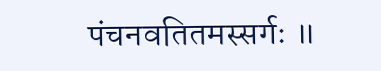पंचनवतितमस्सर्गः ॥